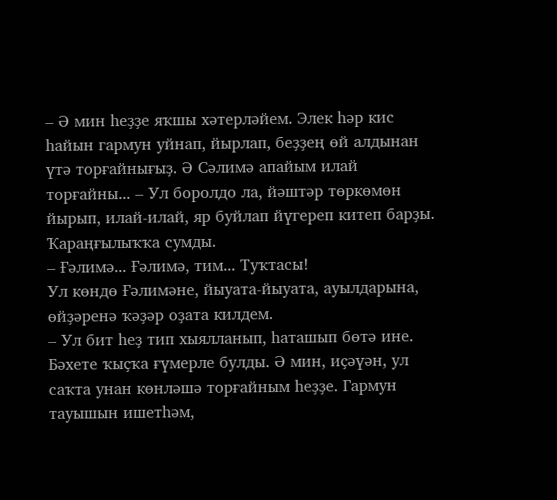– Ә мин һеҙҙе яҡшы хәтерләйем. Элек һәр кис һайын гармун уйнап, йырлап, беҙҙең өй алдынан үтә торғайнығыҙ. Ә Сәлимә апайым илай торғайны... – Ул боролдо ла, йәштәр төркөмөн йырып, илай-илай, яр буйлап йүгереп китеп барҙы. Ҡараңғылыҡҡа сумды.
– Ғәлимә... Ғәлимә, тим... Туҡтасы!
Ул көндө Ғәлимәне, йыуата-йыуата, ауылдарына, өйҙәренә ҡәҙәр оҙата килдем.
– Ул бит һеҙ тип хыялланып, һаташып бөтә ине. Бәхете ҡыҫҡа ғүмерле булды. Ә мин, иҫәүән, ул саҡта унан көнләшә торғайным һеҙҙе. Гармун тауышын ишетһәм,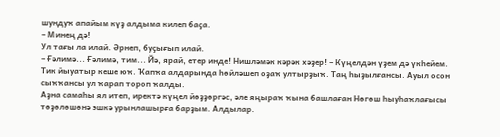шундуҡ апайым күҙ алдыма килеп баҫа.
– Минең дә!
Ул тағы ла илай. Әрнеп, буҫығып илай.
– Ғәлимә... Ғәлимә, тим... Йә, ярай, етер инде! Нишләмәк кәрәк хәҙер! – Күңелдән үҙем дә үкһейем. Тик йыуатыр кеше юҡ. Ҡапҡа алдарында һөйләшеп оҙаҡ ултырҙыҡ. Таң һыҙылғансы. Ауыл осон сыҡҡансы ул ҡарап тороп ҡалды.
Аҙна самаһы ял итеп, иректә күңел йөҙҙөргәс, әле яңыраҡ ҡына башлаған Нөгөш һыуһаҡлағысы төҙөлөшөнә эшкә урынлашырға барҙым. Алдылар.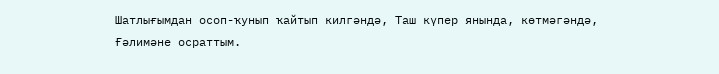Шатлығымдан осоп-ҡунып ҡайтып килгәндә, Таш күпер янында, көтмәгәндә, Ғәлимәне осраттым.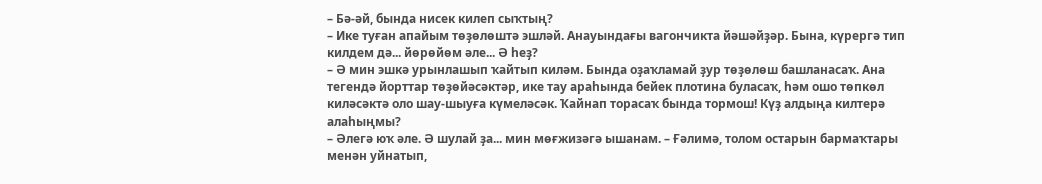– Бә-әй, бында нисек килеп сыҡтың?
– Ике туған апайым төҙөлөштә эшләй. Анауындағы вагончикта йәшәйҙәр. Бына, күрергә тип килдем дә... йөрөйөм әле... Ә һеҙ?
– Ә мин эшкә урынлашып ҡайтып киләм. Бында оҙаҡламай ҙур төҙөлөш башланасаҡ. Ана тегендә йорттар төҙөйәсәктәр, ике тау араһында бейек плотина буласаҡ, һәм ошо төпкөл киләсәктә оло шау-шыуға күмеләсәк. Ҡайнап торасаҡ бында тормош! Күҙ алдыңа килтерә алаһыңмы?
– Әлегә юҡ әле. Ә шулай ҙа... мин мөғжизәгә ышанам. – Ғәлимә, толом остарын бармаҡтары менән уйнатып,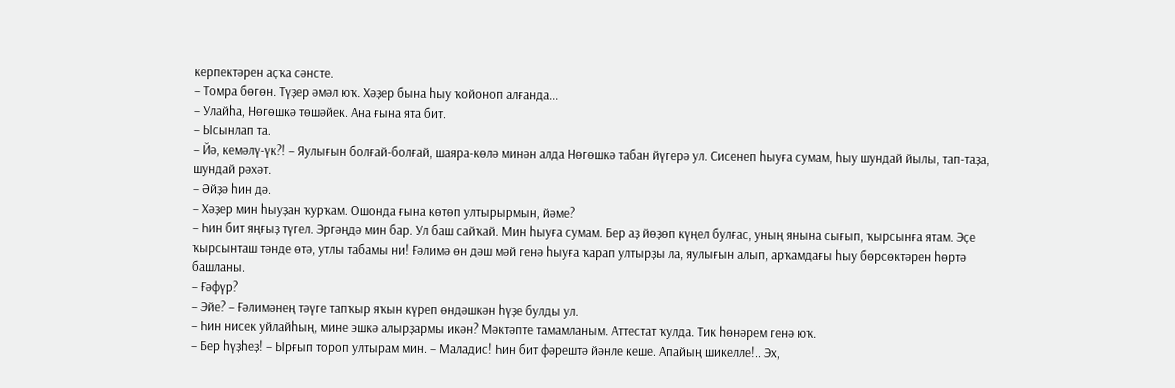керпектәрен аҫҡа сәнсте.
– Томра бөгөн. Түҙер әмәл юҡ. Хәҙер бына һыу ҡойоноп алғанда...
– Улайһа, Нөгөшкә төшәйек. Ана ғына ята бит.
– Ысынлап та.
– Йә, кемәлү-үк?! – Яулығын болғай-болғай, шаяра-көлә минән алда Нөгөшкә табан йүгерә ул. Сисенеп һыуға сумам, һыу шундай йылы, тап-таҙа, шундай рәхәт.
– Әйҙә һин дә.
– Хәҙер мин һыуҙан ҡурҡам. Ошонда ғына көтөп ултырырмын, йәме?
– Һин бит яңғыҙ түгел. Эргәңдә мин бар. Ул баш сайҡай. Мин һыуға сумам. Бер аҙ йөҙөп күңел булғас, уның янына сығып, ҡырсынға ятам. Эҫе ҡырсынташ тәнде өтә, утлы табамы ни! Ғәлимә өн дәш мәй генә һыуға ҡарап ултырҙы ла, яулығын алып, арҡамдағы һыу бөрсөктәрен һөртә башланы.
– Ғәфүр?
– Эйе? – Ғәлимәнең тәүге тапҡыр яҡын күреп өндәшкән һүҙе булды ул.
– Һин нисек уйлайһың, мине эшкә алырҙармы икән? Мәктәпте тамамланым. Аттестат ҡулда. Тик һөнәрем генә юҡ.
– Бер һүҙһеҙ! – Ырғып тороп ултырам мин. – Маладис! Һин бит фәрештә йәнле кеше. Апайың шикелле!.. Эх,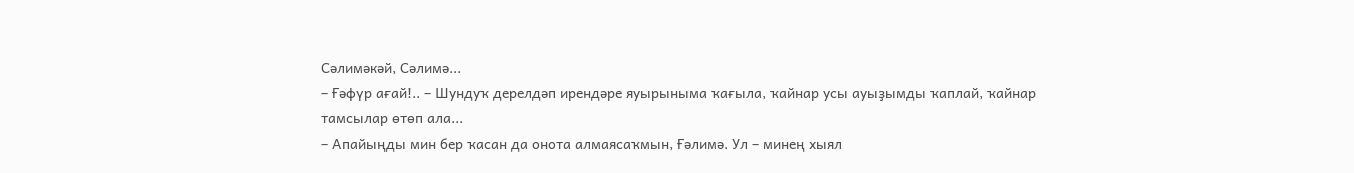Сәлимәкәй, Сәлимә...
– Ғәфүр ағай!.. – Шундуҡ дерелдәп ирендәре яуырыныма ҡағыла, ҡайнар усы ауыҙымды ҡаплай, ҡайнар тамсылар өтөп ала...
– Апайыңды мин бер ҡасан да онота алмаясаҡмын, Ғәлимә. Ул – минең хыял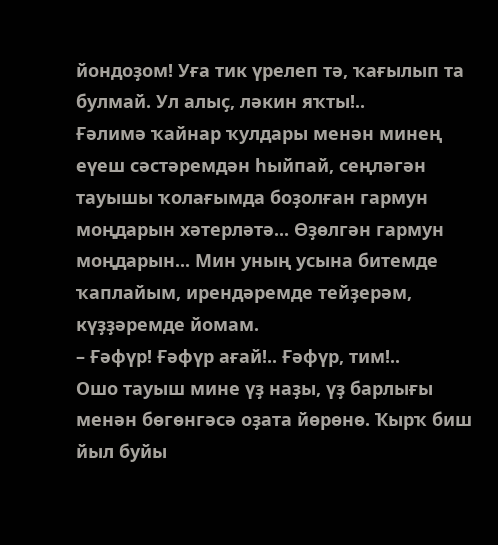йондоҙом! Уға тик үрелеп тә, ҡағылып та булмай. Ул алыҫ, ләкин яҡты!..
Ғәлимә ҡайнар ҡулдары менән минең еүеш сәстәремдән һыйпай, сеңләгән тауышы ҡолағымда боҙолған гармун моңдарын хәтерләтә... Өҙөлгән гармун моңдарын... Мин уның усына битемде ҡаплайым, ирендәремде тейҙерәм, күҙҙәремде йомам.
– Ғәфүр! Ғәфүр ағай!.. Ғәфүр, тим!..
Ошо тауыш мине үҙ наҙы, үҙ барлығы менән бөгөнгәсә оҙата йөрөнө. Ҡырҡ биш йыл буйы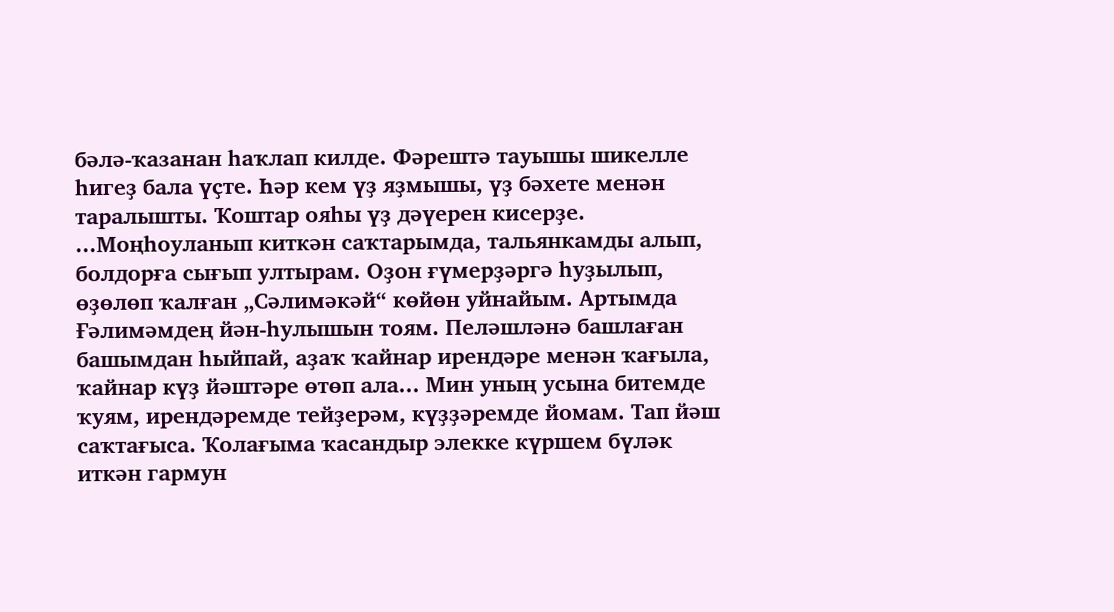бәлә-ҡазанан һаҡлап килде. Фәрештә тауышы шикелле һигеҙ бала үҫте. Һәр кем үҙ яҙмышы, үҙ бәхете менән таралышты. Ҡоштар ояһы үҙ дәүерен кисерҙе.
...Моңһоуланып киткән саҡтарымда, тальянкамды алып, болдорға сығып ултырам. Оҙон ғүмерҙәргә һуҙылып, өҙөлөп ҡалған „Сәлимәкәй“ көйөн уйнайым. Артымда Ғәлимәмдең йән-һулышын тоям. Пеләшләнә башлаған башымдан һыйпай, аҙаҡ ҡайнар ирендәре менән ҡағыла, ҡайнар күҙ йәштәре өтөп ала... Мин уның усына битемде ҡуям, ирендәремде тейҙерәм, күҙҙәремде йомам. Тап йәш саҡтағыса. Ҡолағыма ҡасандыр элекке күршем бүләк иткән гармун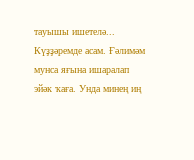тауышы ишетелә...
Күҙҙәремде асам. Ғәлимәм мунса яғына ишаралап эйәк ҡаға. Унда минең иң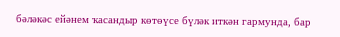бәләкәс ейәнем ҡасандыр көтөүсе бүләк иткән гармунда, бар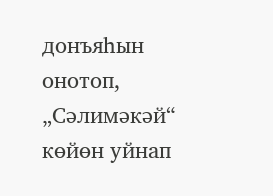донъяһын онотоп, „Сәлимәкәй“ көйөн уйнап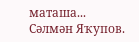маташа...
Сәлмән Яҡупов.